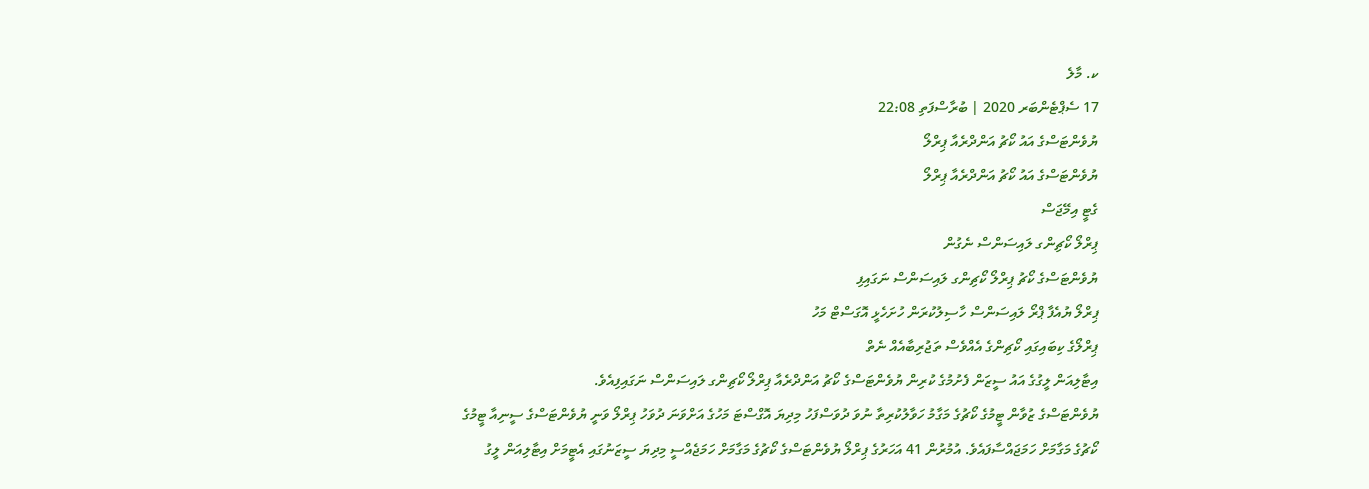ކ. މާލެ
17 ސެޕްޓެންބަރ 2020 | ބުރާސްފަތި 22:08
ޔުވެންޓަސްގެ އައު ކޯޗު އަންދްރެއާ ޕިރްލޯ
ޔުވެންޓަސްގެ އައު ކޯޗު އަންދްރެއާ ޕިރްލޯ
ގެޓީ އިމޭޖަސް
ޕިރްލޯ ކޯޗިންގ ލައިސަންސް ނެގުން
ޔުވެންޓަސްގެ ކޯޗު ޕިރްލޯ ކޯޗިންގ ލައިސަންސް ނަގައިފި
ޕިރްލޯ ޔުއެފާ ޕްރޯ ލައިސަންސް ހާސިލުކުރަން ހުށަހެޅީ އޮގަސްޓް މަހު
ޕިރްލޯގެ ކިބައިގައި ކޯޗިންގެ އެއްވެސް ތަޖުރިބާއެއް ނެތް
އިޓާލިއަން ލީގުގެ އައު ސީޒަން ފެށުމުގެ ކުރިން ޔުވެންޓަސްގެ ކޯޗު އަންދްރެއާ ޕިރްލޯ ކޯޗިންގ ލައިސަންސް ނަގައިފިއެވެ.
ޔުވެންޓަސްގެ ޒުވާން ޓީމުގެ ކޯޗުގެ މަގާމު ހަވާލުކުރިތާ ނުވަ ދުވަސްފަހު މިދިޔަ އޮގްސްޓަ މަހުގެ އަށްވަނަ ދުވަހު ޕިރްލޯ ވަނީ ޔުވެންޓަސްގެ ސީނިއާ ޓީމުގެ ކޯޗުގެ މަގާމަށް ހަމަޖައްސާފައެވެ. އުމުރުން 41 އަހަރުގެ ޕިރްލޯ ޔުވެންޓަސްގެ ކޯޗުގެ މަގާމަށް ހަމަޖެއްސީ މިދިޔަ ސީޒަނުގައި އެޓީމަށް އިޓާލިއަން ލީގު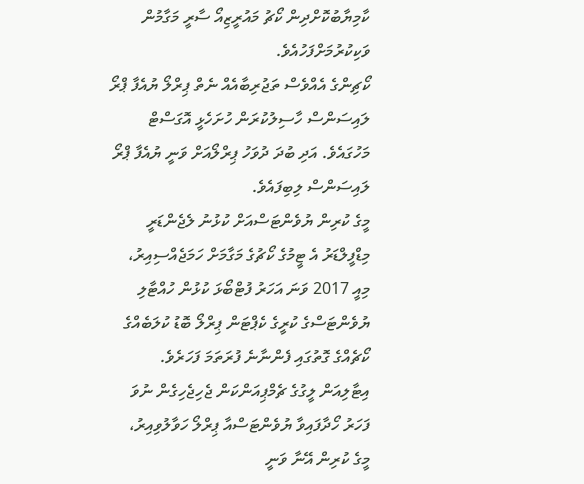ކާމިޔާބުކޮށްދިން ކޯޗު މައުރީޒިއޯ ސާރީ މަގާމުން ވަކިކުރުމަށްފަހުއެވެ.
ކޯޗިންގެ އެއްވެސް ތަޖުރިބާއެއް ނެތް ޕިރްލޯ ޔުއެފާ ޕްރޯ ލައިސަންސް ހާސިލުކުރަން ހުށަހެޅީ އޮގަސްޓް މަހުގައެވެ. އަދި ބުދަ ދުވަހު ޕިރްލޯއަށް ވަނީ ޔުއެފާ ޕްރޯ ލައިސަންސް ލިބިފައެވެ.
މީގެ ކުރިން ޔުވެންޓަސްއަށް ކުޅުނު ލެޖެންޑަރީ މިޑްފީލްޑަރު އެ ޓީމުގެ ކޯޗުގެ މަގާމަށް ހަމަޖެއްސިއިރު، މިއީ 2017 ވަނަ އަހަރު ފުޓްބޯޅަ ކުޅުން ހުއްޓާލި ޔުވެންޓަސްގެ ކުރީގެ ކެޕްޓަން ޕިރްލޯ ބޮޑު ކުލަބެއްގެ ކޯޗެއްގެ ގޮތުގައި ފެންނާނެ ފުރަތަމަ ފަހަރެވެ.
އިޓާލިއަން ލީގުގެ ޗެމްޕިއަންކަން ޖެހިޖެހިގެން ނުވަ ފަހަރު ހޯދާފައިވާ ޔުވެންޓަސްއާ ޕިރްލޯ ހަވާލުވިއިރު، މީގެ ކުރިން އޭނާ ވަނީ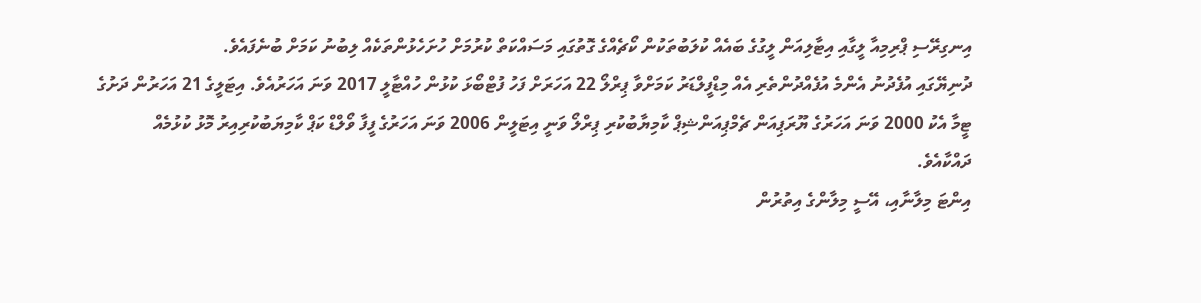އިނގިރޭސި ޕްރިމިއާ ލީގާއި އިޓާލިއަން ލީގުގެ ބައެއް ކުލަބުތަކުން ކޯޗެއްގެ ގޮތުގައި މަސައްކަތް ކުރުމަށް ހުށަހެޅުންތަކެއް ލިބުނު ކަމަށް ބުނެފައެވެ.
ދުނިޔޭގައި އުފެދުނު އެންމެ އުފެއްދުންތެރި އެއް މިޑްފީލްޑަރު ކަމަށްވާ ޕިރްލޯ 22 އަހަރަށް ފަހު ފުޓްބޯޅަ ކުޅުން ހުއްޓާލީ 2017 ވަނަ އަހަރުއެވެ. އިޓަލީގެ 21 އަހަރުން ދަށުގެ ޓީމާ އެކު 2000 ވަނަ އަހަރުގެ ޔޫރަޕިއަން ޗެމްޕިއަންޝިޕް ކާމިޔާބުކުރި ޕިރްލޯ ވަނީ އިޓަލީން 2006 ވަނަ އަހަރުގެ ފީފާ ވޯލްޑް ކަޕް ކާމިޔަބުކުރިއިރު މޮޅު ކުޅުމެއް ދައްކާއެވެ.
އިންޓަ މިލާނާއި، އޭސީ މިލާންގެ އިތުރުން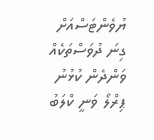ޔުވެންޓަސްއަށް ގިނަ ދުވަސްތަކެއް ވަންދެން ކުޅުނު ޕިރްލޯ ވަނީ ކްލަބު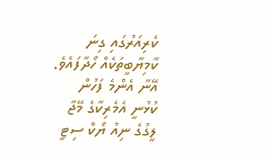ކެރިއަރުގައި ގިނަ ކާމިޔާބީތަކެއް ހޯދާފައެވެ. އޭނާ އެންމެ ފަހުން ކުޅުނީ އެމެރިކާގެ މޭޖާ ލީގުގެ ނިއު ޔޯކް ސިޓީ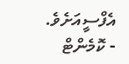އެފްސީއަށެވެ.
- ކޮމެންޓް